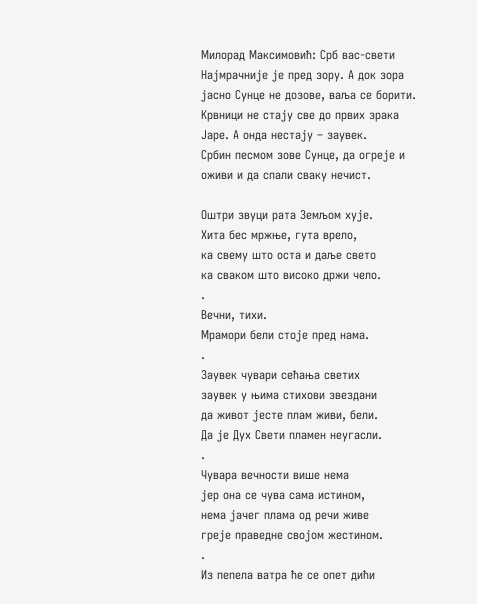Милорад Максимовић: Срб вас-свети
Најмрачније је пред зору. А док зора јасно Сунце не дозове, ваља се борити. Крвници не стају све до првих зрака Јаре. А онда нестају – заувек.
Србин песмом зове Сунце, да огреје и оживи и да спали сваку нечист.

Оштри звуци рата Земљом хује.
Хита бес мржње, гута врело,
ка свему што оста и даље свето
ка сваком што високо држи чело.
.
Вечни, тихи.
Мрамори бели стоје пред нама.
.
Заувек чувари сећања светих
заувек у њима стихови звездани
да живот јесте плам живи, бели.
Да је Дух Свети пламен неугасли.
.
Чувара вечности више нема
јер она се чува сама истином,
нема јачег плама од речи живе
греје праведне својом жестином.
.
Из пепела ватра ће се опет дићи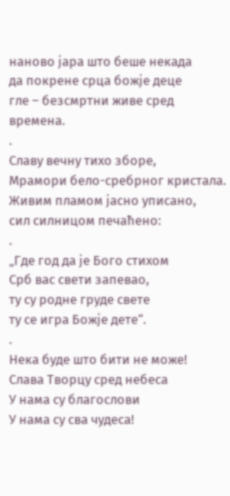наново јара што беше некада
да покрене срца божје деце
гле – безсмртни живе сред времена.
.
Славу вечну тихо зборе,
Мрамори бело-сребрног кристала.
Живим пламом јасно уписано,
сил силницом печаћено:
.
„Где год да је Бого стихом
Срб вас свети запевао,
ту су родне груде свете
ту се игра Божје дете“.
.
Нека буде што бити не може!
Слава Творцу сред небеса
У нама су благослови
У нама су сва чудеса!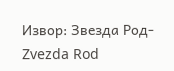Извор: Звезда Род-Zvezda Rod